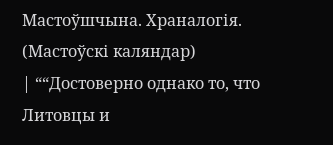Мастоўшчына. Храналогія.
(Мастоўскі каляндар)
| ““Достоверно однако то, что Литовцы и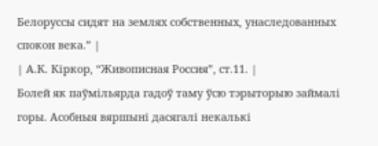Белоруссы сидят на землях собственных, унаследованных спокон века.” |
| А.К. Кіркор, “Живописная Россия”, ст.11. |
Болей як паўмільярда гадоў таму ўсю тэрыторыю займалі горы. Асобныя вяршыні дасягалі некалькі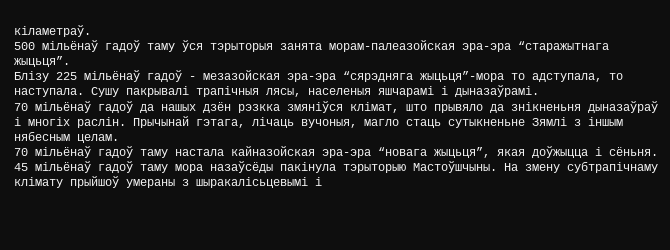кіламетраў.
500 мільёнаў гадоў таму ўся тэрыторыя занята морам-палеазойская эра-эра “старажытнага жыцьця”.
Блізу 225 мільёнаў гадоў - мезазойская эра-эра “сярэдняга жыцьця”-мора то адступала, то наступала. Сушу пакрывалі трапічныя лясы, населеныя яшчарамі і дыназаўрамі.
70 мільёнаў гадоў да нашых дзён рэзкка змяніўся клімат, што прывяло да знікненьня дыназаўраў і многіх раслін. Прычынай гэтага, лічаць вучоныя, магло стаць сутыкненьне Зямлі з іншым нябесным целам.
70 мільёнаў гадоў таму настала кайназойская эра-эра “новага жыцьця”, якая доўжыцца і сёньня.
45 мільёнаў гадоў таму мора назаўсёды пакінула тэрыторыю Мастоўшчыны. На змену субтрапічнаму клімату прыйшоў умераны з шыракалісьцевымі і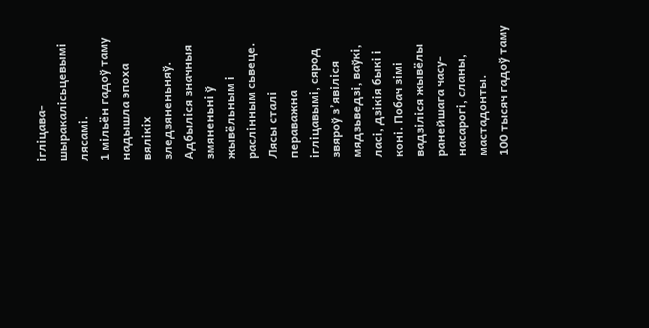ігліцава-шыракалісьцевымі лясамі.
1 мільён гадоў таму надышла эпоха вялікіх зледзяненьняў. Адбыліся значныя змяненьні ў жывёльным і раслінным сьвеце. Лясы сталі пераважна ігліцавымі, сярод звяроў з’явіліся мядзьведзі, ваўкі, ласі, дзікія быкі і коні. Побач зімі вадзіліся жывёлы ранейшага часу-насарогі, сланы, мастадонты.
100 тысяч гадоў таму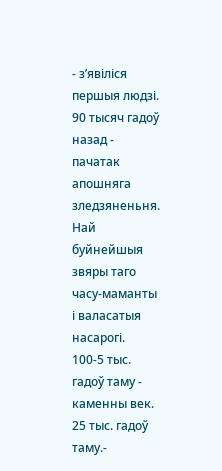- з’явіліся першыя людзі.
90 тысяч гадоў назад - пачатак апошняга зледзяненьня. Най буйнейшыя звяры таго часу-маманты і валасатыя насарогі.
100-5 тыс. гадоў таму - каменны век.
25 тыс. гадоў таму.-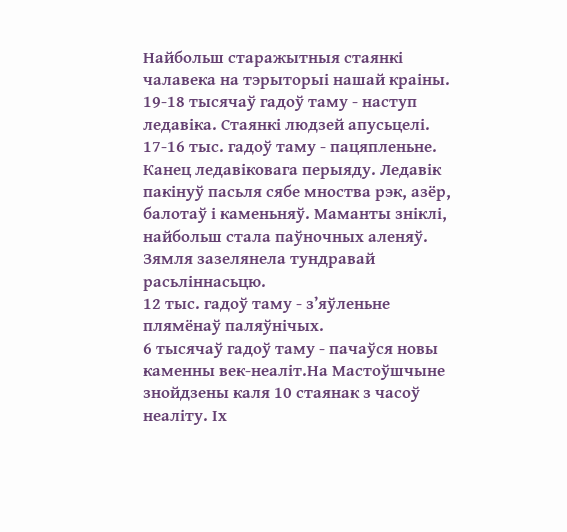Найбольш старажытныя стаянкі чалавека на тэрыторыі нашай краіны.
19-18 тысячаў гадоў таму - наступ ледавіка. Стаянкі людзей апусьцелі.
17-16 тыс. гадоў таму - пацяпленьне. Канец ледавіковага перыяду. Ледавік пакінуў пасьля сябе мноства рэк, азёр, балотаў і каменьняў. Маманты зніклі, найбольш стала паўночных аленяў. Зямля зазелянела тундравай расьліннасьцю.
12 тыс. гадоў таму - з’яўленьне плямёнаў паляўнічых.
6 тысячаў гадоў таму - пачаўся новы каменны век-неаліт.На Мастоўшчыне знойдзены каля 10 стаянак з часоў неаліту. Іх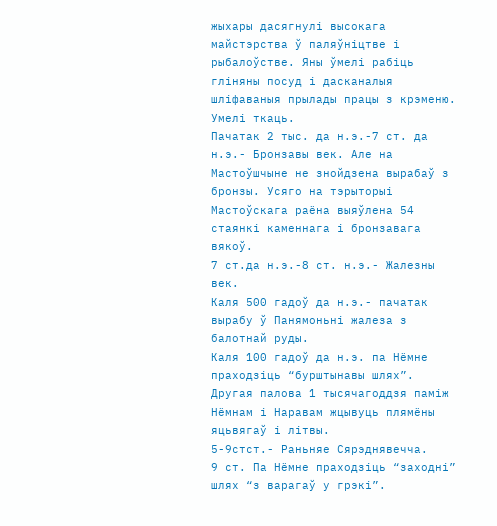жыхары дасягнулі высокага майстэрства ў паляўніцтве і рыбалоўстве. Яны ўмелі рабіць гліняны посуд і дасканалыя шліфаваныя прылады працы з крэменю. Умелі ткаць.
Пачатак 2 тыс. да н.э.-7 ст. да н.э.- Бронзавы век. Але на Мастоўшчыне не знойдзена вырабаў з бронзы. Усяго на тэрыторыі Мастоўскага раёна выяўлена 54 стаянкі каменнага і бронзавага вякоў.
7 ст.да н.э.-8 ст. н.э.- Жалезны век.
Каля 500 гадоў да н.э.- пачатак вырабу ў Панямоньні жалеза з балотнай руды.
Каля 100 гадоў да н.э. па Нёмне праходзіць “бурштынавы шлях”.
Другая палова 1 тысячагоддзя паміж Нёмнам і Наравам жцывуць плямёны яцьвягаў і літвы.
5-9стст.- Раньняе Сярэднявечча.
9 ст. Па Нёмне праходзіць “заходні” шлях “з варагаў у грэкі”.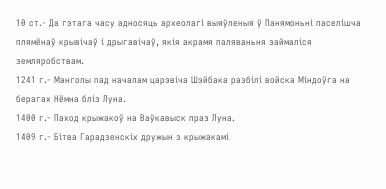10 ст.- Да гэтага часу адносяць археолагі выяўленыя ў Панямоньні паселішча плямёнаў крывічаў і дрыгавічаў, якія акрамя паляваньня займаліся земляробствам.
1241 г.- Манголы пад началам царэвіча Шэйбака разбілі войска Міндоўга на берагах Нёмна бліз Луна.
1400 г.- Паход крыжакоў на Ваўкавыск праз Луна.
1409 г.- Бітва Гарадзенскіх дружын з крыжакамі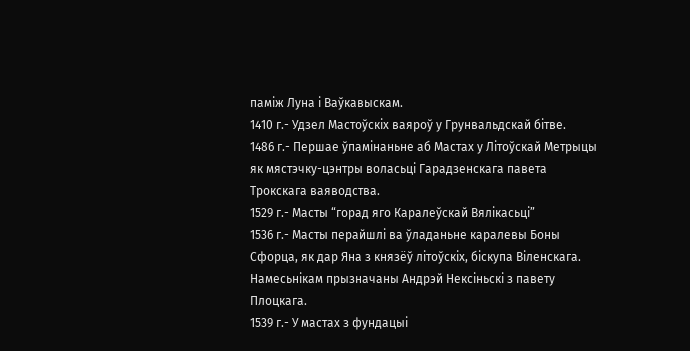паміж Луна і Ваўкавыскам.
1410 г.- Удзел Мастоўскіх ваяроў у Грунвальдскай бітве.
1486 г.- Першае ўпамінаньне аб Мастах у Літоўскай Метрыцы як мястэчку-цэнтры воласьці Гарадзенскага павета Трокскага ваяводства.
1529 г.- Масты “горад яго Каралеўскай Вялікасьці”
1536 г.- Масты перайшлі ва ўладаньне каралевы Боны Сфорца, як дар Яна з князёў літоўскіх, біскупа Віленскага. Намесьнікам прызначаны Андрэй Нексіньскі з павету Плоцкага.
1539 г.- У мастах з фундацыі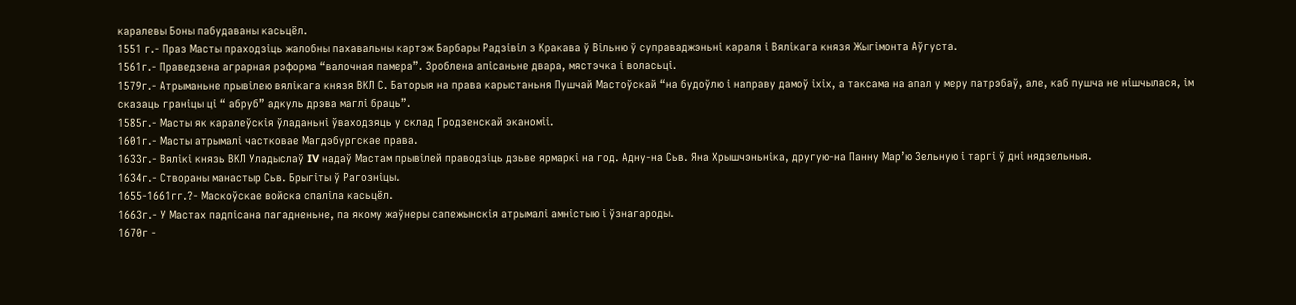каралевы Боны пабудаваны касьцёл.
1551 г.- Праз Масты праходзіць жалобны пахавальны картэж Барбары Радзівіл з Кракава ў Вільню ў суправаджэньні караля і Вялікага князя Жыгімонта Аўгуста.
1561г.- Праведзена аграрная рэформа “валочная памера”. Зроблена апісаньне двара, мястэчка і воласьці.
1579г.- Атрыманьне прывілею вялікага князя ВКЛ С. Баторыя на права карыстаньня Пушчай Мастоўскай “на будоўлю і направу дамоў іхіх, а таксама на апал у меру патрэбаў, але, каб пушча не нішчылася, ім сказаць граніцы ці “ абруб” адкуль дрэва маглі браць”.
1585г.- Масты як каралеўскія ўладаньні ўваходзяць у склад Гродзенскай эканоміі.
1601г.- Масты атрымалі частковае Магдэбургскае права.
1633г.- Вялікі князь ВКЛ Уладыслаў IV надаў Мастам прывілей праводзіць дзьве ярмаркі на год. Адну-на Сьв. Яна Хрышчэньніка, другую-на Панну Мар’ю Зельную і таргі ў дні нядзельныя.
1634г.- Створаны манастыр Сьв. Брыгіты ў Рагозніцы.
1655-1661гг.?- Маскоўскае войска спаліла касьцёл.
1663г.- У Мастах падпісана пагадненьне, па якому жаўнеры сапежынскія атрымалі амністыю і ўзнагароды.
1670г -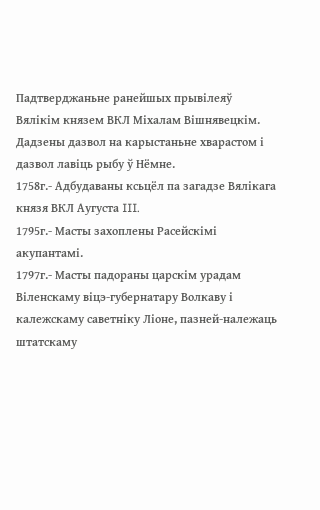Падтверджаньне ранейшых прывілеяў Вялікім князем ВКЛ Міхалам Вішнявецкім. Дадзены дазвол на карыстаньне хварастом і дазвол лавіць рыбу ў Нёмне.
1758г.- Адбудаваны ксьцёл па загадзе Вялікага князя ВКЛ Аугуста III.
1795г.- Масты захоплены Расейскімі акупантамі.
1797г.- Масты падораны царскім урадам Віленскаму віцэ-губернатару Волкаву і калежскаму саветніку Ліоне, пазней-належаць штатскаму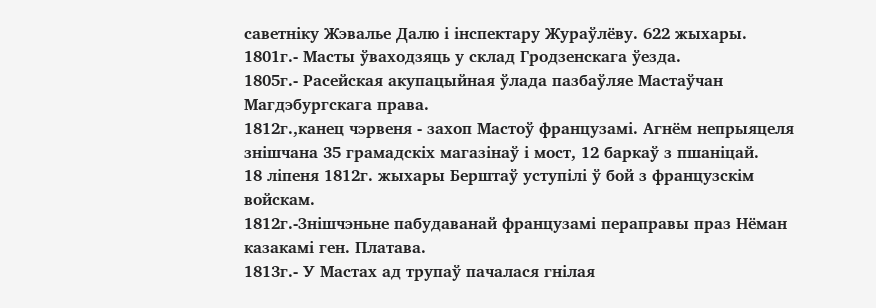саветніку Жэвалье Далю і інспектару Жураўлёву. 622 жыхары.
1801г.- Масты ўваходзяць у склад Гродзенскага ўезда.
1805г.- Расейская акупацыйная ўлада пазбаўляе Мастаўчан Магдэбургскага права.
1812г.,канец чэрвеня - захоп Мастоў французамі. Агнём непрыяцеля знішчана 35 грамадскіх магазінаў і мост, 12 баркаў з пшаніцай.
18 ліпеня 1812г. жыхары Берштаў уступілі ў бой з французскім войскам.
1812г.-Знішчэньне пабудаванай французамі пераправы праз Нёман казакамі ген. Платава.
1813г.- У Мастах ад трупаў пачалася гнілая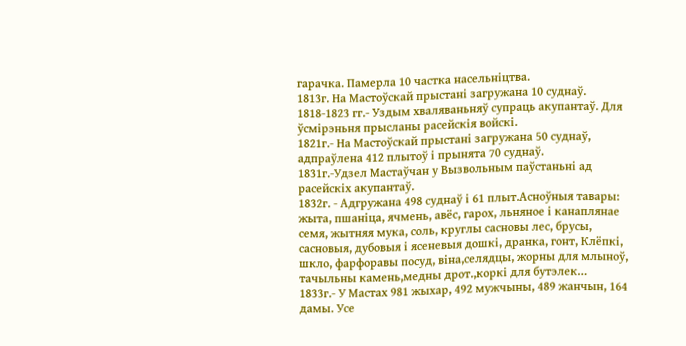гарачка. Памерла 10 частка насельніцтва.
1813г. На Мастоўскай прыстані загружана 10 суднаў.
1818-1823 гг.- Уздым хваляваньняў супраць акупантаў. Для ўсмірэньня прысланы расейскія войскі.
1821г.- На Мастоўскай прыстані загружана 50 суднаў, адпраўлена 412 плытоў і прынята 70 суднаў.
1831г.-Удзел Мастаўчан у Вызвольным паўстаньні ад расейскіх акупантаў.
1832г. - Адгружана 498 суднаў і 61 плыт.Асноўныя тавары: жыта, пшаніца, ячмень, авёс, гарох, льняное і канаплянае семя, жытняя мука, соль, круглы сасновы лес, брусы, сасновыя, дубовыя і ясеневыя дошкі, дранка, гонт, Клёпкі, шкло, фарфоравы посуд, віна,селядцы, жорны для млыноў, тачыльны камень,медны дрот.,коркі для бутэлек…
1833г.- У Мастах 981 жыхар, 492 мужчыны, 489 жанчын, 164 дамы. Усе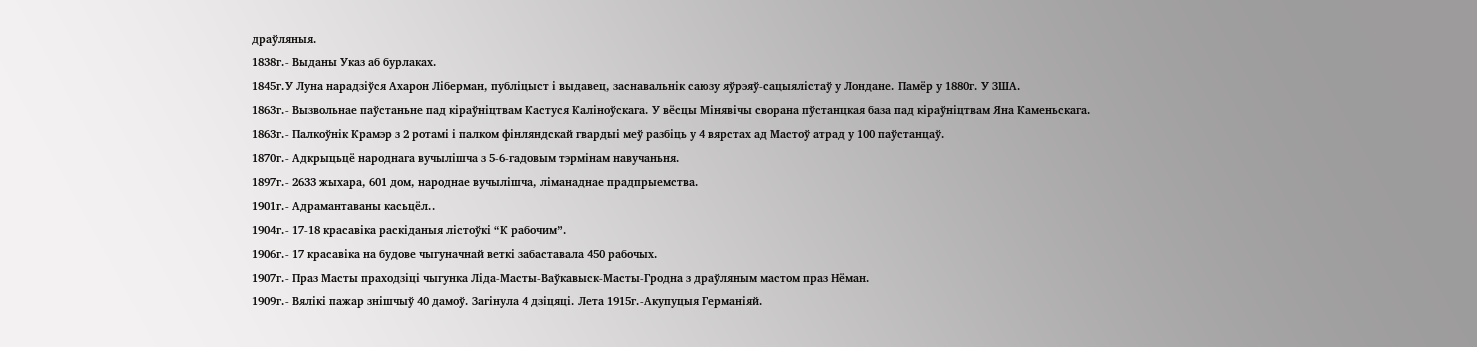драўляныя.
1838г.- Выданы Указ аб бурлаках.
1845г.У Луна нарадзіўся Ахарон Ліберман, публіцыст і выдавец, заснавальнік саюзу яўрэяў-сацыялістаў у Лондане. Памёр у 1880г. У ЗША.
1863г.- Вызвольнае паўстаньне пад кіраўніцтвам Кастуся Каліноўскага. У вёсцы Мінявічы сворана пўстанцкая база пад кіраўніцтвам Яна Каменьскага.
1863г.- Палкоўнік Крамэр з 2 ротамі і палком фінляндскай гвардыі меў разбіць у 4 вярстах ад Мастоў атрад у 100 паўстанцаў.
1870г.- Адкрыцьцё народнага вучылішча з 5-6-гадовым тэрмінам навучаньня.
1897г.- 2633 жыхара, 601 дом, народнае вучылішча, ліманаднае прадпрыемства.
1901г.- Адрамантаваны касьцёл..
1904г.- 17-18 красавіка раскіданыя лістоўкі “К рабочим”.
1906г.- 17 красавіка на будове чыгуначнай веткі забаставала 450 рабочых.
1907г.- Праз Масты праходзіці чыгунка Ліда-Масты-Ваўкавыск-Масты-Гродна з драўляным мастом праз Нёман.
1909г.- Вялікі пажар знішчыў 40 дамоў. Загінула 4 дзіцяці. Лета 1915г.-Акупуцыя Германіяй.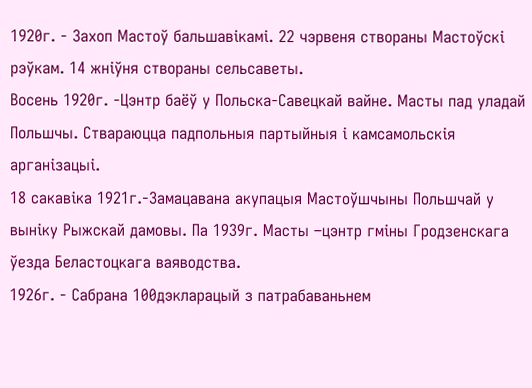1920г. - Захоп Мастоў бальшавікамі. 22 чэрвеня створаны Мастоўскі рэўкам. 14 жніўня створаны сельсаветы.
Восень 1920г. -Цэнтр баёў у Польска-Савецкай вайне. Масты пад уладай Польшчы. Ствараюцца падпольныя партыйныя і камсамольскія арганізацыі.
18 сакавіка 1921г.-Замацавана акупацыя Мастоўшчыны Польшчай у выніку Рыжскай дамовы. Па 1939г. Масты –цэнтр гміны Гродзенскага ўезда Беластоцкага ваяводства.
1926г. - Сабрана 100дэкларацый з патрабаваньнем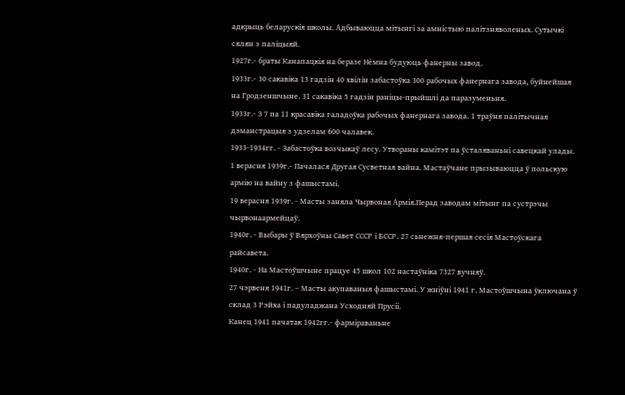адкрыць беларускія школы. Адбываюцца мітынгі за амністыю палітзняволеных. Сутычкі сялян з паліцыяй.
1927г.- браты Канапацкія на беразе Нёмна будуюць фанерны завод.
1933г.- 30 сакавіка 13 гадзін 40 хвілін забастоўка 300 рабочых фанернага завода, буйнейшая на Гродзеншчыне. 31 сакавіка 5 гадзін раніцы-прыйшлі да паразуменьня.
1933г.- З 7 па 11 красавіка галадоўка рабочых фанернага завода. 1 траўня палітычная дэманстрацыя з удзелам 600 чалавек.
1933-1934гг. - Забастоўка возчыкаў лесу. Утвораны камітэт па ўсталяваньні савецкай улады.
1 верасня 1939г.- Пачалася Другая Сусветная вайна. Мастаўчане прызываюцца ў польскую армію на вайну з фашыстамі.
19 верасня 1939г. - Масты заняла Чырвоная Армія.Перад заводам мітынг па сустрэчы чырвонаармейцаў.
1940г. - Выбары ў Вярхоўны Савет СССР і БССР. 27 сьнежня-першая сесія Мастоўскага райсавета.
1940г. - На Мастоўшчыне працуе 45 школ 102 настаўніка 7327 вучняў.
27 чэрвеня 1941г. – Масты акупаваныя фашыстамі. У жніўні 1941 г. Мастоўшчына ўключана ў склад 3 Рэйха і падуладжана Усходняй Прусіі.
Канец 1941 пачатак 1942гг.- фарміраваньне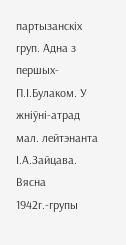партызанскіх груп. Адна з першых- П.І.Булаком. У жніўні-атрад мал. лейтэнанта І.А.Зайцава. Вясна 1942г.-групы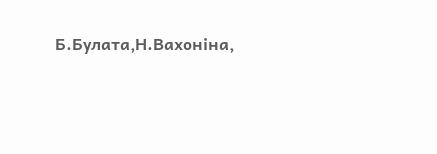Б.Булата,Н.Вахоніна,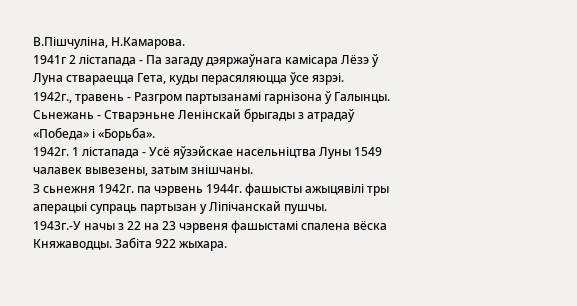В.Пішчуліна, Н.Камарова.
1941г 2 лістапада - Па загаду дэяржаўнага камісара Лёзэ ў Луна ствараецца Гета, куды перасяляюцца ўсе язрэі.
1942г., травень - Разгром партызанамі гарнізона ў Галынцы.
Сьнежань - Стварэньне Ленінскай брыгады з атрадаў «Победа» і «Борьба».
1942г. 1 лістапада - Усё яўзэйскае насельніцтва Луны 1549 чалавек вывезены, затым знішчаны.
З сьнежня 1942г. па чэрвень 1944г. фашысты ажыцявілі тры аперацыі супраць партызан у Ліпічанскай пушчы.
1943г.-У начы з 22 на 23 чэрвеня фашыстамі спалена вёска Княжаводцы. Забіта 922 жыхара.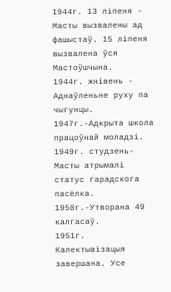1944г. 13 ліпеня - Масты вызвалены ад фашыстаў. 15 ліпеня вызвалена ўся Мастоўшчына.
1944г. жнівень - Аднаўленьне руху па чыгунцы.
1947г.-Адкрыта школа працоўнай моладзі.
1949г. студзень- Масты атрымалі статус гарадскога пасёлка.
1950г.-Утворана 49 калгасаў.
1951г. Калектывізацыя завершана. Усе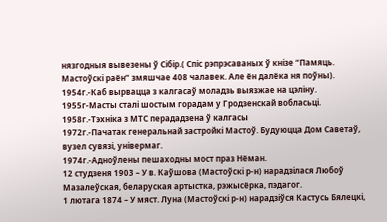нязгодныя вывезены ў Сібір.( Спіс рэпрэсаваных ў кнізе “Памяць. Мастоўскі раён” змяшчае 408 чалавек. Але ён далёка ня поўны).
1954г.-Каб вырвацца з калгасаў моладзь выязжае на цэліну.
1955г-Масты сталі шостым горадам у Гродзенскай вобласьці.
1958г.-Тэхніка з МТС перададзена ў калгасы
1972г.-Пачатак генеральнай застройкі Мастоў. Будуюцца Дом Саветаў, вузел сувязі, універмаг.
1974г.-Адноўлены пешаходны мост праз Нёман.
12 студзеня 1903 – У в. Каўшова (Мастоўскі р-н) нарадзілася Любоў Мазалеўская, беларуская артыстка, рэжысёрка, пэдагог.
1 лютага 1874 – У мяст. Луна (Мастоўскі р-н) нарадзіўся Кастусь Бялецкі,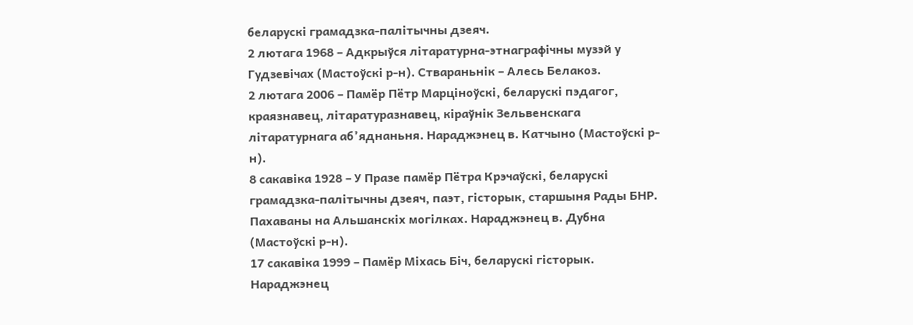беларускі грамадзка-палітычны дзеяч.
2 лютага 1968 – Адкрыўся літаратурна-этнаграфічны музэй у Гудзевічах (Мастоўскі р-н). Ствараньнік – Алесь Белакоз.
2 лютага 2006 – Памёр Пётр Марціноўскі, беларускі пэдагог, краязнавец, літаратуразнавец, кіраўнік Зельвенскага літаратурнага аб’яднаньня. Нараджэнец в. Катчыно (Мастоўскі р-н).
8 сакавіка 1928 – У Празе памёр Пётра Крэчаўскі, беларускі грамадзка-палітычны дзеяч, паэт, гісторык, старшыня Рады БНР. Пахаваны на Альшанскіх могілках. Нараджэнец в. Дубна (Мастоўскі р-н).
17 сакавіка 1999 – Памёр Міхась Біч, беларускі гісторык. Нараджэнец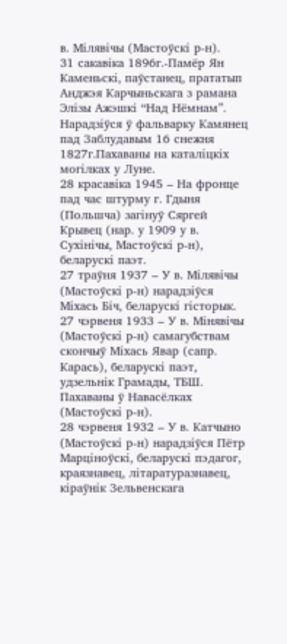в. Мілявічы (Мастоўскі р-н).
31 сакавіка 1896г.-Памёр Ян Каменьскі, паўстанец, прататып Анджэя Карчыньскага з рамана Элізы Ажэшкі “Над Нёмнам”. Нарадзіўся ў фальварку Камянец пад Заблудавым 16 снежня 1827г.Пахаваны на каталіцкіх могілках у Луне.
28 красавіка 1945 – На фронце пад час штурму г. Гдыня (Польшча) загінуў Сяргей Крывец (нар. у 1909 у в. Сухінічы, Мастоўскі р-н), беларускі паэт.
27 траўня 1937 – У в. Мілявічы (Мастоўскі р-н) нарадзіўся Міхась Біч, беларускі гісторык.
27 чэрвеня 1933 – У в. Мінявічы (Мастоўскі р-н) самагубствам скончыў Міхась Явар (сапр. Карась), беларускі паэт, удзельнік Грамады, ТБШ. Пахаваны ў Навасёлках (Мастоўскі р-н).
28 чэрвеня 1932 – У в. Катчыно (Мастоўскі р-н) нарадзіўся Пётр Марціноўскі, беларускі пэдагог, краязнавец, літаратуразнавец, кіраўнік Зельвенскага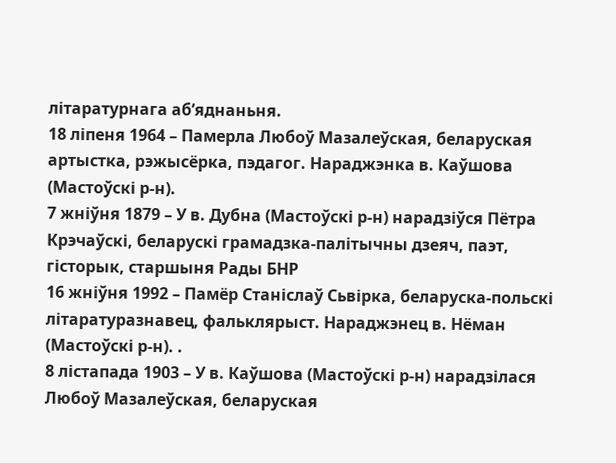літаратурнага аб’яднаньня.
18 ліпеня 1964 – Памерла Любоў Мазалеўская, беларуская артыстка, рэжысёрка, пэдагог. Нараджэнка в. Каўшова (Мастоўскі р-н).
7 жніўня 1879 – У в. Дубна (Мастоўскі р-н) нарадзіўся Пётра Крэчаўскі, беларускі грамадзка-палітычны дзеяч, паэт, гісторык, старшыня Рады БНР
16 жніўня 1992 – Памёр Станіслаў Сьвірка, беларуска-польскі літаратуразнавец, фальклярыст. Нараджэнец в. Нёман (Мастоўскі р-н). .
8 лістапада 1903 – У в. Каўшова (Мастоўскі р-н) нарадзілася Любоў Мазалеўская, беларуская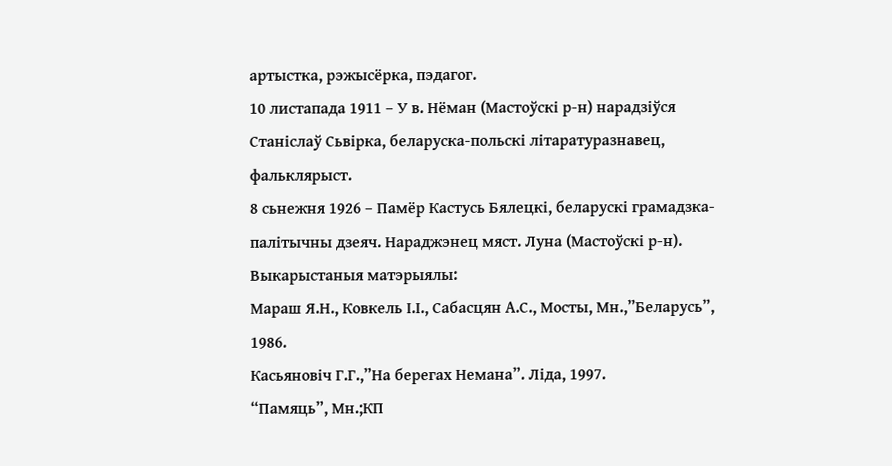артыстка, рэжысёрка, пэдагог.
10 листапада 1911 – У в. Нёман (Мастоўскі р-н) нарадзіўся Станіслаў Сьвірка, беларуска-польскі літаратуразнавец, фальклярыст.
8 сьнежня 1926 – Памёр Кастусь Бялецкі, беларускі грамадзка-палітычны дзеяч. Нараджэнец мяст. Луна (Мастоўскі р-н).
Выкарыстаныя матэрыялы:
Мараш Я.Н., Ковкель І.І., Сабасцян А.С., Мосты, Мн.,”Беларусь”, 1986.
Касьяновіч Г.Г.,”На берегах Немана”. Ліда, 1997.
“Памяць”, Мн.;КП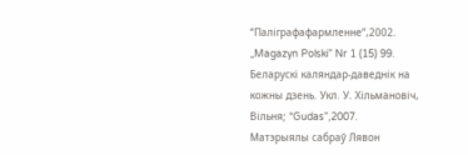“Паліграфафармленне”,2002.
„Magazyn Polski” Nr 1 (15) 99.
Беларускі каляндар-даведнік на кожны дзень. Укл. У. Хільмановіч, Вільня; “Gudas”,2007.
Матэрыялы сабраў Лявон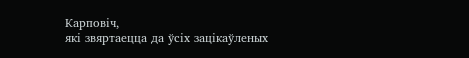Карповіч,
які звяртаецца да ўсіх зацікаўленых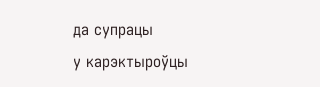да супрацы
у карэктыроўцы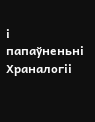і папаўненьні Храналогіі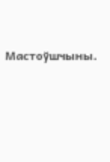Мастоўшчыны.